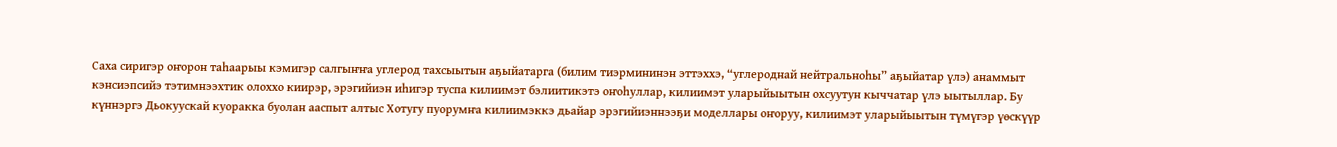Саха сиригэр оҥорон таһаарыы кэмигэр салгыҥҥа углерод тахсыытын аҕыйатарга (билим тиэрмининэн эттэххэ, “углероднай нейтральноһы” аҕыйатар үлэ) анаммыт кэнсиэпсийэ тэтимнээхтик олоххо киирэр, эрэгийиэн иһигэр туспа килиимэт бэлиитикэтэ оҥоһуллар, килиимэт уларыйыытын охсуутун кыччатар үлэ ыытыллар. Бу күннэргэ Дьокуускай куоракка буолан ааспыт алтыс Хотугу пуорумҥа килиимэккэ дьайар эрэгийиэннээҕи моделлары оҥоруу, килиимэт уларыйыытын түмүгэр үөскүүр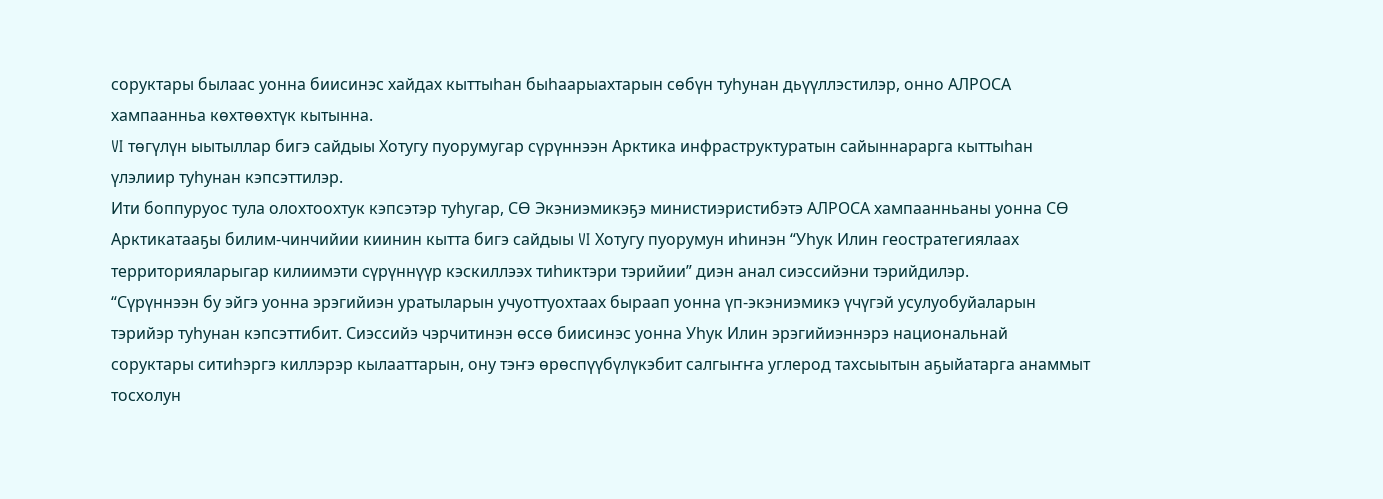соруктары былаас уонна биисинэс хайдах кыттыһан быһаарыахтарын сөбүн туһунан дьүүллэстилэр, онно АЛРОСА хампаанньа көхтөөхтүк кытынна.
VI төгүлүн ыытыллар бигэ сайдыы Хотугу пуорумугар сүрүннээн Арктика инфраструктуратын сайыннарарга кыттыһан үлэлиир туһунан кэпсэттилэр.
Ити боппуруос тула олохтоохтук кэпсэтэр туһугар, СӨ Экэниэмикэҕэ министиэристибэтэ АЛРОСА хампаанньаны уонна СӨ Арктикатааҕы билим-чинчийии киинин кытта бигэ сайдыы VI Хотугу пуорумун иһинэн “Уһук Илин геостратегиялаах территорияларыгар килиимэти сүрүннүүр кэскиллээх тиһиктэри тэрийии” диэн анал сиэссийэни тэрийдилэр.
“Сүрүннээн бу эйгэ уонна эрэгийиэн уратыларын учуоттуохтаах быраап уонна үп-экэниэмикэ үчүгэй усулуобуйаларын тэрийэр туһунан кэпсэттибит. Сиэссийэ чэрчитинэн өссө биисинэс уонна Уһук Илин эрэгийиэннэрэ национальнай соруктары ситиһэргэ киллэрэр кылааттарын, ону тэҥэ өрөспүүбүлүкэбит салгыҥҥа углерод тахсыытын аҕыйатарга анаммыт тосхолун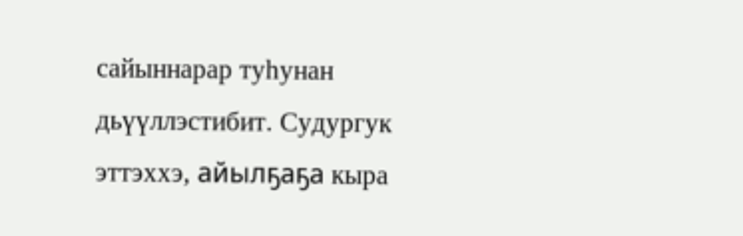сайыннарар туһунан дьүүллэстибит. Судургук эттэххэ, айылҕаҕа кыра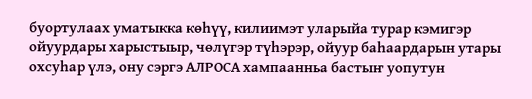буортулаах уматыкка көһүү, килиимэт уларыйа турар кэмигэр ойуурдары харыстыыр, чөлүгэр түһэрэр, ойуур баһаардарын утары охсуһар үлэ, ону сэргэ АЛРОСА хампаанньа бастыҥ уопутун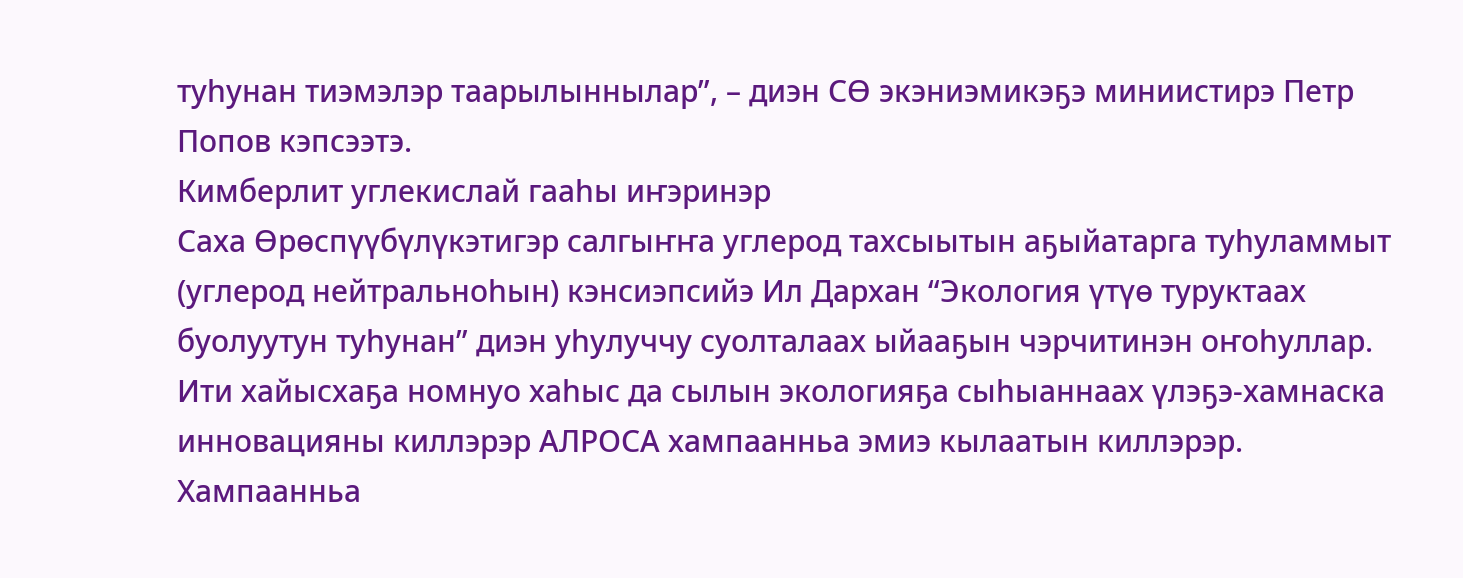туһунан тиэмэлэр таарылыннылар”, – диэн СӨ экэниэмикэҕэ миниистирэ Петр Попов кэпсээтэ.
Кимберлит углекислай гааһы иҥэринэр
Саха Өрөспүүбүлүкэтигэр салгыҥҥа углерод тахсыытын аҕыйатарга туһуламмыт (углерод нейтральноһын) кэнсиэпсийэ Ил Дархан “Экология үтүө туруктаах буолуутун туһунан” диэн уһулуччу суолталаах ыйааҕын чэрчитинэн оҥоһуллар. Ити хайысхаҕа номнуо хаһыс да сылын экологияҕа сыһыаннаах үлэҕэ-хамнаска инновацияны киллэрэр АЛРОСА хампаанньа эмиэ кылаатын киллэрэр. Хампаанньа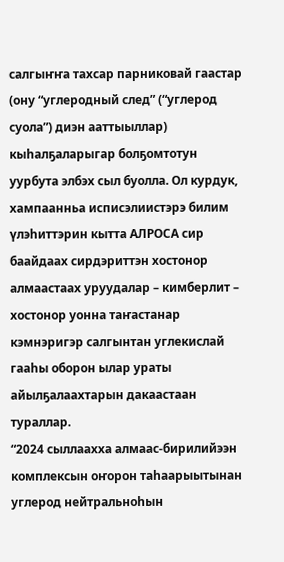салгыҥҥа тахсар парниковай гаастар (ону “углеродный след” (“углерод суола”) диэн ааттыыллар) кыһалҕаларыгар болҕомтотун уурбута элбэх сыл буолла. Ол курдук, хампаанньа исписэлиистэрэ билим үлэһиттэрин кытта АЛРОСА сир баайдаах сирдэриттэн хостонор алмаастаах уруудалар – кимберлит – хостонор уонна таҥастанар кэмнэригэр салгынтан углекислай гааһы оборон ылар ураты айылҕалаахтарын дакаастаан тураллар.
“2024 сыллаахха алмаас-бирилийээн комплексын оҥорон таһаарыытынан углерод нейтральноһын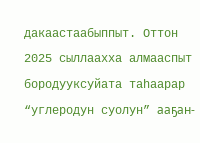дакаастаабыппыт. Оттон 2025 сыллаахха алмааспыт бородууксуйата таһаарар “углеродун суолун” ааҕан-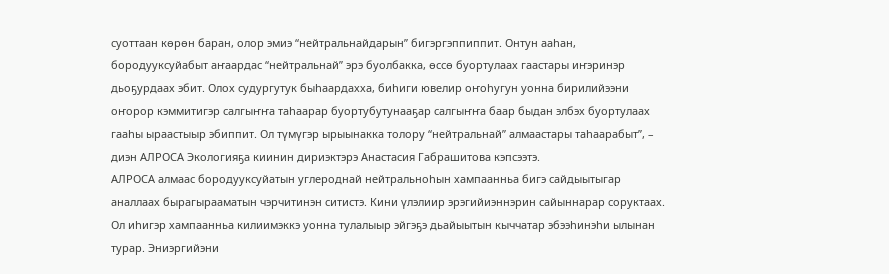суоттаан көрөн баран, олор эмиэ “нейтральнайдарын” бигэргэппиппит. Онтун ааһан, бородууксуйабыт аҥаардас “нейтральнай” эрэ буолбакка, өссө буортулаах гаастары иҥэринэр дьоҕурдаах эбит. Олох судургутук быһаардахха, биһиги ювелир оҥоһугун уонна бирилийээни оҥорор кэммитигэр салгыҥҥа таһаарар буортубутунааҕар салгыҥҥа баар быдан элбэх буортулаах гааһы ыраастыыр эбиппит. Ол түмүгэр ырыынакка толору “нейтральнай” алмаастары таһаарабыт”, – диэн АЛРОСА Экологияҕа киинин дириэктэрэ Анастасия Габрашитова кэпсээтэ.
АЛРОСА алмаас бородууксуйатын углероднай нейтральноһын хампаанньа бигэ сайдыытыгар аналлаах бырагырааматын чэрчитинэн ситистэ. Кини үлэлиир эрэгийиэннэрин сайыннарар соруктаах. Ол иһигэр хампаанньа килиимэккэ уонна тулалыыр эйгэҕэ дьайыытын кыччатар эбээһинэһи ылынан турар. Эниэргийэни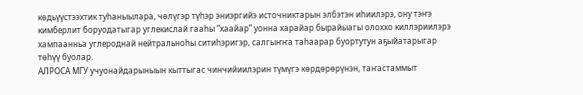көдьүүстээхтик туһаныылара, чөлүгэр түһэр эниэргийэ источниктарын элбэтэн иһиилэрэ, ону тэҥэ кимберлит боруодатыгар углекислай гааһы “хаайар” уонна харайар бырайыагы олоххо киллэриилэрэ хампаанньа углероднай нейтральноһы ситиһэригэр, салгыҥҥа таһаарар буортутун аҕыйатарыгар төһүү буолар.
АЛРОСА МГУ учуонайдарыныын кыттыгас чинчийиилэрин түмүгэ көрдөрөрүнэн, таҥастаммыт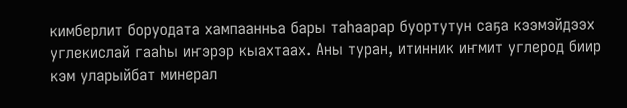кимберлит боруодата хампаанньа бары таһаарар буортутун саҕа кээмэйдээх углекислай гааһы иҥэрэр кыахтаах. Аны туран, итинник иҥмит углерод биир кэм уларыйбат минерал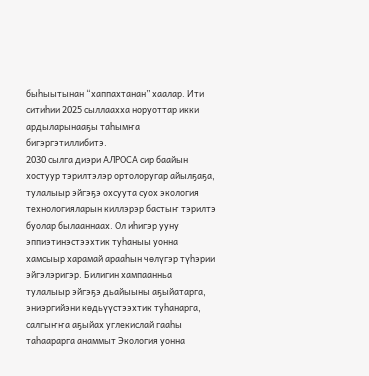быһыытынан “хаппахтанан” хаалар. Ити ситиһии 2025 сыллаахха норуоттар икки ардыларынааҕы таһымҥа бигэргэтиллибитэ.
2030 сылга диэри АЛРОСА сир баайын хостуур тэрилтэлэр ортолоругар айылҕаҕа, тулалыыр эйгэҕэ охсуута суох экология технологияларын киллэрэр бастыҥ тэрилтэ буолар былааннаах. Ол иһигэр ууну эппиэтинэстээхтик туһаныы уонна хамсыыр харамай арааһын чөлүгэр түһэрии эйгэлэригэр. Билигин хампаанньа тулалыыр эйгэҕэ дьайыыны аҕыйатарга, эниэргийэни көдьүүстээхтик туһанарга, салгыҥҥа аҕыйах углекислай гааһы таһаарарга анаммыт Экология уонна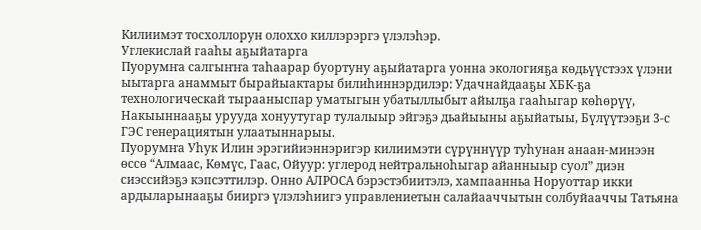Килиимэт тосхоллорун олоххо киллэрэргэ үлэлэһэр.
Углекислай гааһы аҕыйатарга
Пуорумҥа салгыҥҥа таһаарар буортуну аҕыйатарга уонна экологияҕа көдьүүстээх үлэни ыытарга анаммыт бырайыактары билиһиннэрдилэр: Удачнайдааҕы ХБК-ҕа технологическай тырааныспар уматыгын убатыллыбыт айылҕа гааһыгар көһөрүү, Накыыннааҕы урууда хонуутугар тулалыыр эйгэҕэ дьайыыны аҕыйатыы, Бүлүүтээҕи 3-с ГЭС генерациятын улаатыннарыы.
Пуорумҥа Уһук Илин эрэгийиэннэригэр килиимэти сүрүннүүр туһунан анаан-минээн өссө “Алмаас, Көмүс, Гаас, Ойуур: углерод нейтральноһыгар айанныыр суол” диэн сиэссийэҕэ кэпсэттилэр. Онно АЛРОСА бэрэстэбиитэлэ, хампаанньа Норуоттар икки ардыларынааҕы бииргэ үлэлэһиигэ управлениетын салайааччытын солбуйааччы Татьяна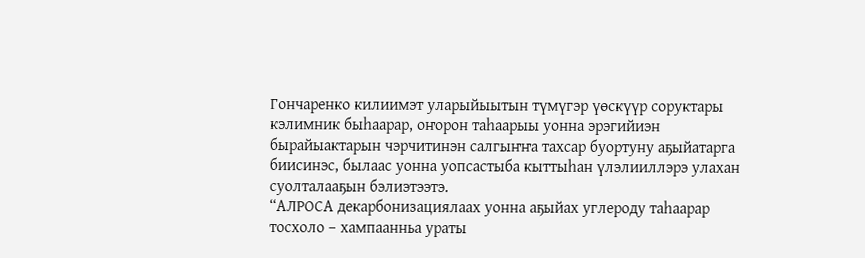Гончаренко килиимэт уларыйыытын түмүгэр үөскүүр соруктары кэлимник быһаарар, оҥорон таһаарыы уонна эрэгийиэн бырайыактарын чэрчитинэн салгыҥҥа тахсар буортуну аҕыйатарга биисинэс, былаас уонна уопсастыба кыттыһан үлэлииллэрэ улахан суолталааҕын бэлиэтээтэ.
“АЛРОСА декарбонизациялаах уонна аҕыйах углероду таһаарар тосхоло – хампаанньа ураты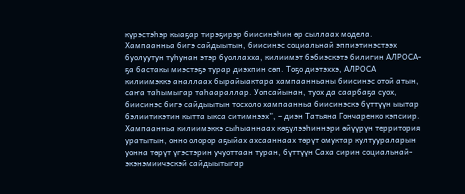күрэстэһэр кыаҕар тирэҕирэр биисинэһин өр сыллаах модела. Хампаанньа бигэ сайдыытын, биисинэс социальнай эппиэтинэстээх буолуутун туһунан этэр буоллахха, килиимэт бэбиэскэтэ билигин АЛРОСА-ҕа бастакы миэстэҕэ турар диэхпин сөп. Тоҕо диэтэххэ, АЛРОСА килиимэккэ аналлаах бырайыактара хампаанньаны биисинэс отой атын, саҥа таһымыгар таһаараллар. Уопсайынан, туох да саарбаҕа суох, биисинэс бигэ сайдыытын тосхоло хампаанньа биисинэскэ бүттүүн ыытар бэлиитикэтин кытта ыкса ситимнээх”, – диэн Татьяна Гончаренко кэпсиир.
Хампаанньа килиимэккэ сыһыаннаах көҕүлээһиннэри өйүүрүн территория уратытын, онно олорор аҕыйах ахсааннаах төрүт омуктар култуураларын уонна төрүт үгэстэрин учуоттаан туран, бүттүүн Саха сирин социальнай-экэнэмиичэскэй сайдыытыгар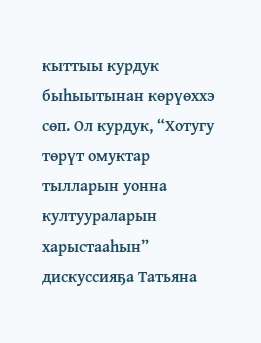кыттыы курдук быһыытынан көрүөххэ сөп. Ол курдук, “Хотугу төрүт омуктар тылларын уонна култуураларын харыстааһын” дискуссияҕа Татьяна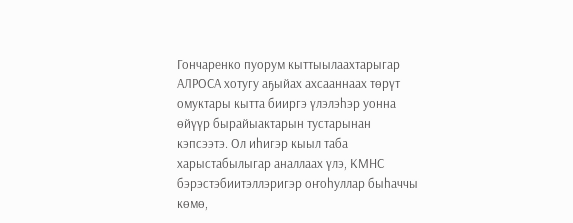Гончаренко пуорум кыттыылаахтарыгар АЛРОСА хотугу аҕыйах ахсааннаах төрүт омуктары кытта бииргэ үлэлэһэр уонна өйүүр бырайыактарын тустарынан кэпсээтэ. Ол иһигэр кыыл таба харыстабылыгар аналлаах үлэ, КМНС бэрэстэбиитэллэригэр оҥоһуллар быһаччы көмө,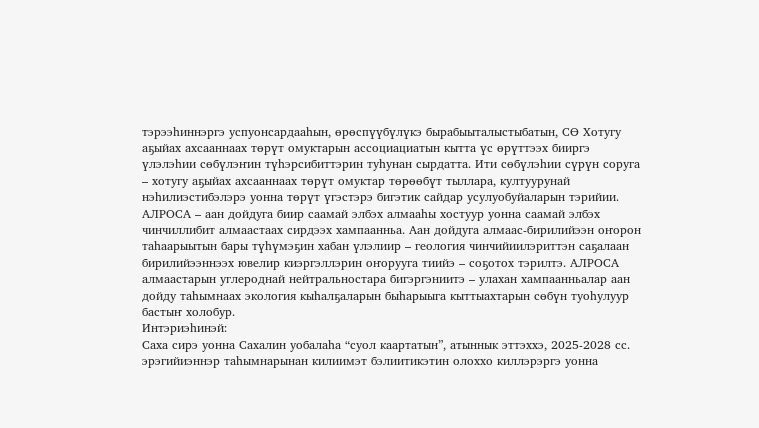тэрээһиннэргэ успуонсардааһын, өрөспүүбүлүкэ бырабыыталыстыбатын, СӨ Хотугу аҕыйах ахсааннаах төрүт омуктарын ассоциациатын кытта үс өрүттээх бииргэ үлэлэһии сөбүлэҥин түһэрсибиттэрин туһунан сырдатта. Ити сөбүлэһии сүрүн соруга – хотугу аҕыйах ахсааннаах төрүт омуктар төрөөбүт тыллара, култуурунай нэһилиэстибэлэрэ уонна төрүт үгэстэрэ бигэтик сайдар усулуобуйаларын тэрийии.
АЛРОСА – аан дойдуга биир саамай элбэх алмааһы хостуур уонна саамай элбэх чинчиллибит алмаастаах сирдээх хампаанньа. Аан дойдуга алмаас-бирилийээн оҥорон таһаарыытын бары түһүмэҕин хабан үлэлиир – геология чинчийиилэриттэн саҕалаан бирилийээннээх ювелир киэргэллэрин оҥорууга тиийэ – соҕотох тэрилтэ. АЛРОСА алмаастарын углероднай нейтральностара бигэргэниитэ – улахан хампаанньалар аан дойду таһымнаах экология кыһалҕаларын быһарыыга кыттыахтарын сөбүн туоһулуур бастыҥ холобур.
Интэриэһинэй:
Саха сирэ уонна Сахалин уобалаһа “суол каартатын”, атыннык эттэххэ, 2025-2028 сс. эрэгийиэннэр таһымнарынан килиимэт бэлиитикэтин олоххо киллэрэргэ уонна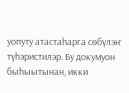уопуту атастаһарга сөбүлэҥ түһэристилэр. Бу докумуон быһыытынан, икки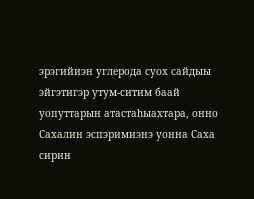эрэгийиэн углерода суох сайдыы эйгэтигэр утум-ситим баай уопуттарын атастаһыахтара, онно Сахалин эспэримиэнэ уонна Саха сирин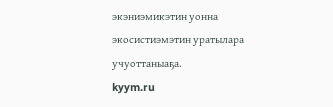экэниэмикэтин уонна экосистиэмэтин уратылара учуоттаныаҕа.
kyym.ru